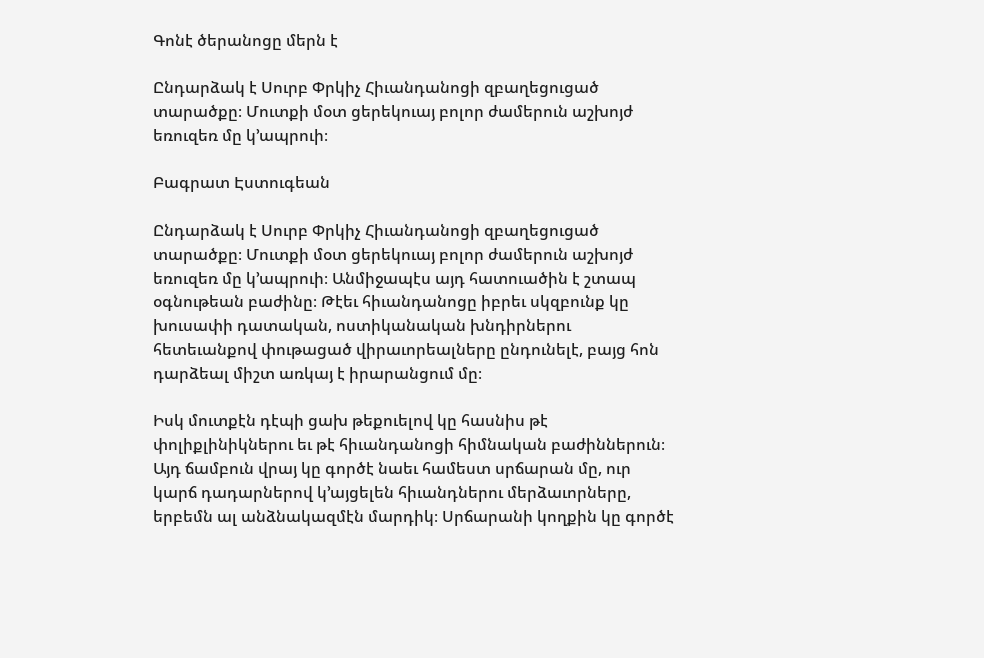Գոնէ ծերանոցը մերն է

Ընդարձակ է Սուրբ Փրկիչ Հիւանդանոցի զբաղեցուցած տարածքը։ Մուտքի մօտ ցերեկուայ բոլոր ժամերուն աշխոյժ եռուզեռ մը կ՚ապրուի։

Բագրատ Էստուգեան

Ընդարձակ է Սուրբ Փրկիչ Հիւանդանոցի զբաղեցուցած տարածքը։ Մուտքի մօտ ցերեկուայ բոլոր ժամերուն աշխոյժ եռուզեռ մը կ՚ապրուի։ Անմիջապէս այդ հատուածին է շտապ օգնութեան բաժինը։ Թէեւ հիւանդանոցը իբրեւ սկզբունք կը խուսափի դատական, ոստիկանական խնդիրներու հետեւանքով փութացած վիրաւորեալները ընդունելէ, բայց հոն դարձեալ միշտ առկայ է իրարանցում մը։

Իսկ մուտքէն դէպի ցախ թեքուելով կը հասնիս թէ փոլիքլինիկներու եւ թէ հիւանդանոցի հիմնական բաժիններուն։ Այդ ճամբուն վրայ կը գործէ նաեւ համեստ սրճարան մը, ուր կարճ դադարներով կ՚այցելեն հիւանդներու մերձաւորները, երբեմն ալ անձնակազմէն մարդիկ։ Սրճարանի կողքին կը գործէ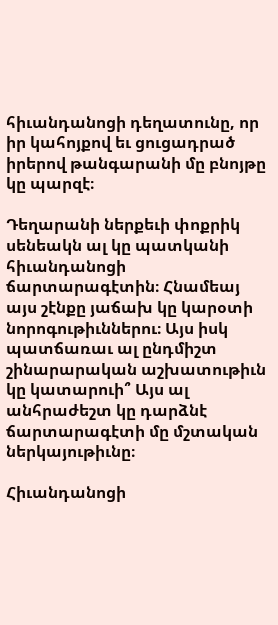հիւանդանոցի դեղատունը, որ իր կահոյքով եւ ցուցադրած իրերով թանգարանի մը բնոյթը կը պարզէ։

Դեղարանի ներքեւի փոքրիկ սենեակն ալ կը պատկանի հիւանդանոցի ճարտարագէտին։ Հնամեայ այս շէնքը յաճախ կը կարօտի նորոգութիւններու։ Այս իսկ պատճառաւ ալ ընդմիշտ շինարարական աշխատութիւն կը կատարուի՞ Այս ալ անհրաժեշտ կը դարձնէ ճարտարագէտի մը մշտական ներկայութիւնը։

Հիւանդանոցի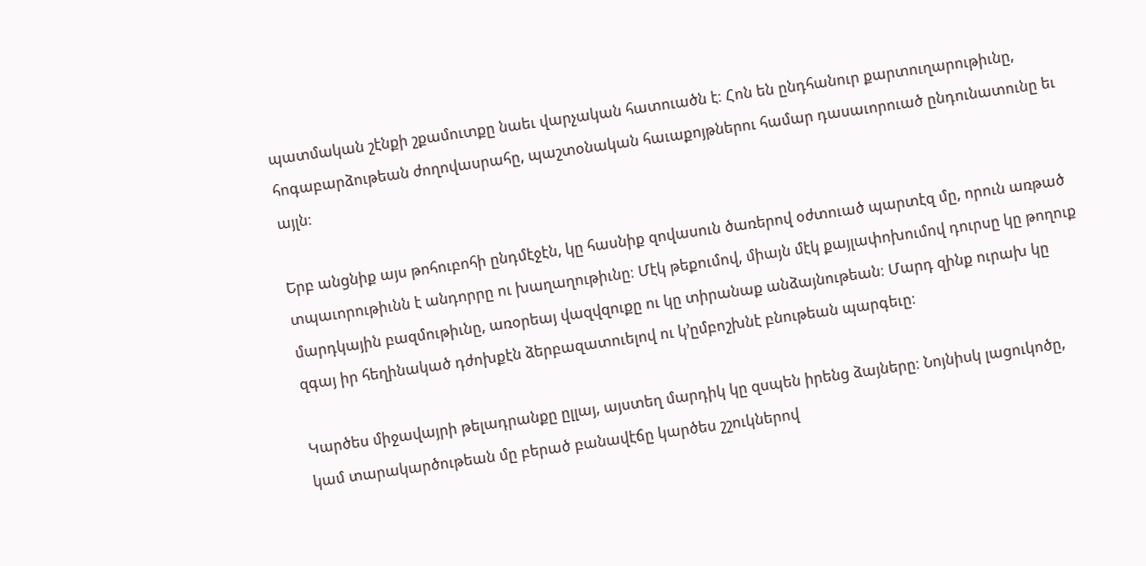պատմական շէնքի շքամուտքը նաեւ վարչական հատուածն է։ Հոն են ընդհանուր քարտուղարութիւնը, հոգաբարձութեան ժողովասրահը, պաշտօնական հաւաքոյթներու համար դասաւորուած ընդունատունը եւ այլն։

Երբ անցնիք այս թոհուբոհի ընդմէջէն, կը հասնիք զովասուն ծառերով օժտուած պարտէզ մը, որուն առթած տպաւորութիւնն է անդորրը ու խաղաղութիւնը։ Մէկ թեքումով, միայն մէկ քայլափոխումով դուրսը կը թողուք մարդկային բազմութիւնը, առօրեայ վազվզուքը ու կը տիրանաք անձայնութեան։ Մարդ զինք ուրախ կը զգայ իր հեղինակած դժոխքէն ձերբազատուելով ու կ՚ըմբոշխնէ բնութեան պարգեւը։

Կարծես միջավայրի թելադրանքը ըլլայ, այստեղ մարդիկ կը զսպեն իրենց ձայները։ Նոյնիսկ լացուկոծը, կամ տարակարծութեան մը բերած բանավէճը կարծես շշուկներով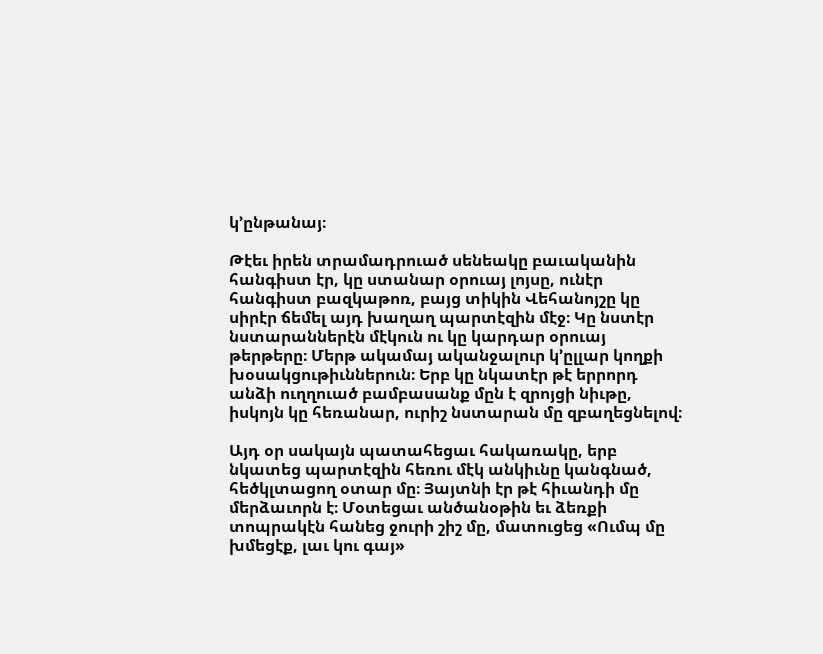կ՚ընթանայ։

Թէեւ իրեն տրամադրուած սենեակը բաւականին հանգիստ էր, կը ստանար օրուայ լոյսը, ունէր հանգիստ բազկաթոռ, բայց տիկին Վեհանոյշը կը սիրէր ճեմել այդ խաղաղ պարտէզին մէջ։ Կը նստէր նստարաններէն մէկուն ու կը կարդար օրուայ թերթերը։ Մերթ ակամայ ականջալուր կ՚ըլլար կողքի խօսակցութիւններուն։ Երբ կը նկատէր թէ երրորդ անձի ուղղուած բամբասանք մըն է զրոյցի նիւթը, իսկոյն կը հեռանար, ուրիշ նստարան մը զբաղեցնելով։

Այդ օր սակայն պատահեցաւ հակառակը, երբ նկատեց պարտէզին հեռու մէկ անկիւնը կանգնած, հեծկլտացող օտար մը։ Յայտնի էր թէ հիւանդի մը մերձաւորն է։ Մօտեցաւ անծանօթին եւ ձեռքի տոպրակէն հանեց ջուրի շիշ մը, մատուցեց «Ումպ մը խմեցէք, լաւ կու գայ»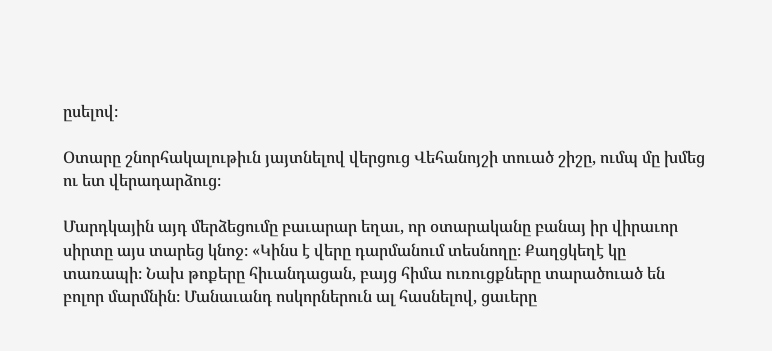ըսելով։

Օտարը շնորհակալութիւն յայտնելով վերցուց Վեհանոյշի տուած շիշը, ումպ մը խմեց ու ետ վերադարձուց։

Մարդկային այդ մերձեցումը բաւարար եղաւ, որ օտարականը բանայ իր վիրաւոր սիրտը այս տարեց կնոջ։ «Կինս է վերը դարմանում տեսնողը։ Քաղցկեղէ կը տառապի։ Նախ թոքերը հիւանդացան, բայց հիմա ուռուցքները տարածուած են բոլոր մարմնին։ Մանաւանդ ոսկորներուն ալ հասնելով, ցաւերը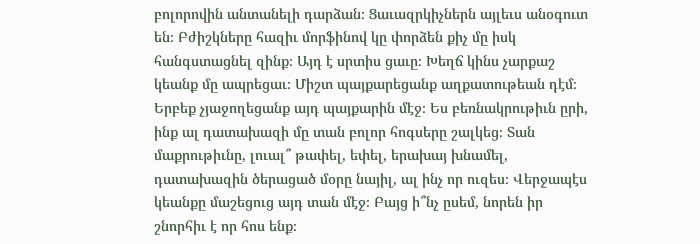բոլորովին անտանելի դարձան։ Ցաւազրկիչներն այլեւս անօգուտ են։ Բժիշկները հազիւ մորֆինով կը փորձեն քիչ մը իսկ հանգստացնել զինք։ Այդ է սրտիս ցաւը։ Խեղճ կինս չարքաշ կեանք մը ապրեցաւ։ Միշտ պայքարեցանք աղքատութեան դէմ։ Երբեք չյաջողեցանք այդ պայքարին մէջ։ Ես բեռնակրութիւն ըրի, ինք ալ դատախազի մը տան բոլոր հոգսերը շալկեց։ Տան մաքրութիւնը, լուալ՞ թափել, եփել, երախայ խնամել, դատախազին ծերացած մօրը նայիլ, ալ ինչ որ ուզես։ Վերջապէս կեանքը մաշեցուց այդ տան մէջ։ Բայց ի՞նչ ըսեմ, նորեն իր շնորհիւ է որ հոս ենք։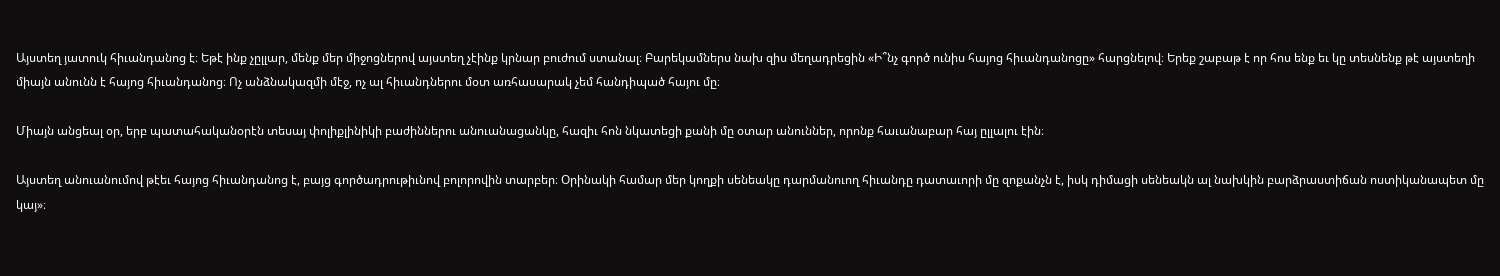Այստեղ յատուկ հիւանդանոց է։ Եթէ ինք չըլլար, մենք մեր միջոցներով այստեղ չէինք կրնար բուժում ստանալ։ Բարեկամներս նախ զիս մեղադրեցին «Ի՞նչ գործ ունիս հայոց հիւանդանոցը» հարցնելով։ Երեք շաբաթ է որ հոս ենք եւ կը տեսնենք թէ այստեղի միայն անունն է հայոց հիւանդանոց։ Ոչ անձնակազմի մէջ, ոչ ալ հիւանդներու մօտ առհասարակ չեմ հանդիպած հայու մը։

Միայն անցեալ օր, երբ պատահականօրէն տեսայ փոլիքլինիկի բաժիններու անուանացանկը, հազիւ հոն նկատեցի քանի մը օտար անուններ, որոնք հաւանաբար հայ ըլլալու էին։

Այստեղ անուանումով թէեւ հայոց հիւանդանոց է, բայց գործադրութիւնով բոլորովին տարբեր։ Օրինակի համար մեր կողքի սենեակը դարմանուող հիւանդը դատաւորի մը զոքանչն է, իսկ դիմացի սենեակն ալ նախկին բարձրաստիճան ոստիկանապետ մը կայ»։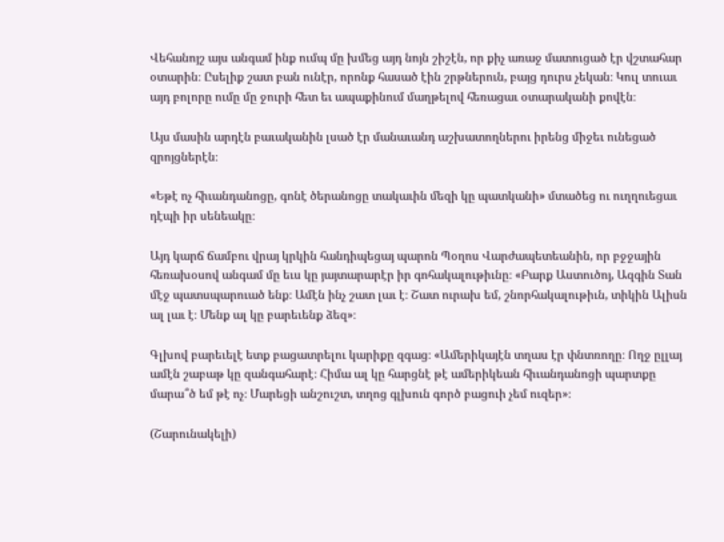Վեհանոյշ այս անգամ ինք ումպ մը խմեց այդ նոյն շիշէն, որ քիչ առաջ մատուցած էր վշտահար օտարին։ Ըսելիք շատ բան ունէր, որոնք հասած էին շրթներուն, բայց դուրս չեկան։ Կուլ տուաւ այդ բոլորը ումը մը ջուրի հետ եւ ապաքինում մաղթելով հեռացաւ օտարականի քովէն։

Այս մասին արդէն բաւականին լսած էր մանաւանդ աշխատողներու իրենց միջեւ ունեցած զրոյցներէն։

«Եթէ ոչ հիւանդանոցը, գոնէ ծերանոցը տակաւին մեզի կը պատկանի» մտածեց ու ուղղուեցաւ դէպի իր սենեակը։

Այդ կարճ ճամբու վրայ կրկին հանդիպեցայ պարոն Պօղոս Վարժապետեանին, որ բջջային հեռախօսով անգամ մը եւս կը յայտարարէր իր գոհակալութիւնը։ «Բարք Աստուծոյ, Ազգին Տան մէջ պատսպարուած ենք։ Ամէն ինչ շատ լաւ է։ Շատ ուրախ եմ, շնորհակալութիւն, տիկին Ալիսն ալ լաւ է։ Մենք ալ կը բարեւենք ձեզ»։

Գլխով բարեւելէ ետք բացատրելու կարիքը զգաց։ «Ամերիկայէն տղաս էր փնտռողը։ Ողջ ըլլայ ամէն շաբաթ կը զանգահարէ։ Հիմա ալ կը հարցնէ թէ ամերիկեան հիւանդանոցի պարտքը մարա՞ծ եմ թէ ոչ։ Մարեցի անշուշտ, տղոց գլխուն գործ բացուի չեմ ուզեր»։

(Շարունակելի)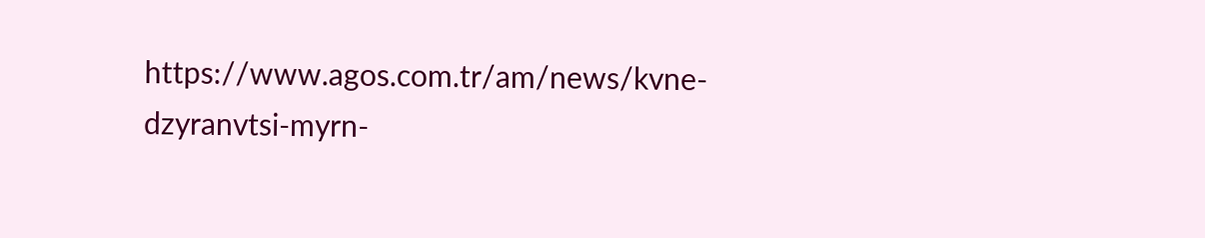https://www.agos.com.tr/am/news/kvne-dzyranvtsi-myrn-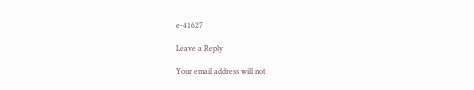e-41627

Leave a Reply

Your email address will not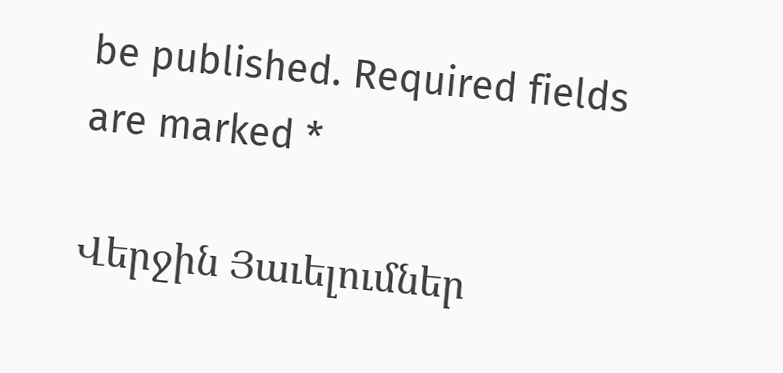be published. Required fields are marked *

Վերջին Յաւելումներ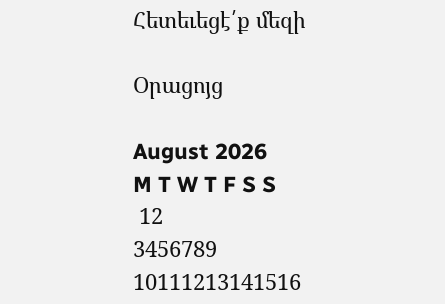Հետեւեցէ՛ք մեզի

Օրացոյց

August 2026
M T W T F S S
 12
3456789
10111213141516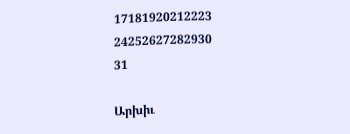17181920212223
24252627282930
31

Արխիւ